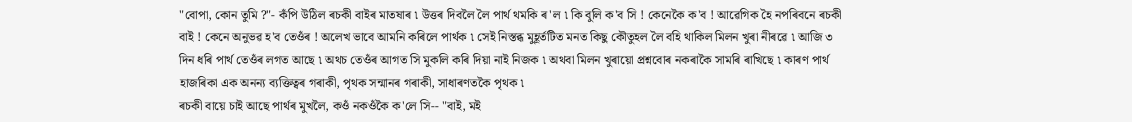"বোপা, কোন তুমি ?"- কঁপি উঠিল ৰচকী বাইৰ মাতষাৰ ৷ উত্তৰ দিবলৈ লৈ পাৰ্থ থমকি ৰ'ল ৷ কি বুলি ক'ব সি ! কেনেকৈ ক'ব ! আৱেগিক হৈ নপৰিবনে ৰচকী বাই ! কেনে অনুভৱ হ'ব তেওঁৰ ! অলেখ ভাবে আমনি কৰিলে পাৰ্থক ৷ সেই নিস্তব্ধ মুহূৰ্তটিত মনত কিছু কৌতুহল লৈ বহি থাকিল মিলন খুৰা নীৰৱে ৷ আজি ৩ দিন ধৰি পাৰ্থ তেওঁৰ লগত আছে ৷ অথচ তেওঁৰ আগত সি মুকলি কৰি দিয়া নাই নিজক ৷ অথবা মিলন খুৰায়ো প্ৰশ্নবোৰ নকৰাকৈ সামৰি ৰাখিছে ৷ কাৰণ পাৰ্থ হাজৰিকা এক অনন্য ব্যক্তিত্বৰ গৰাকী, পৃথক সন্মানৰ গৰাকী, সাধাৰণতকৈ পৃথক ৷
ৰচকী বায়ে চাই আছে পাৰ্থৰ মুখলৈ, কওঁ নকওঁকৈ ক'লে সি-- "বাই, মই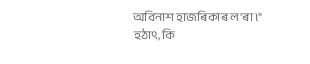অবিনাশ হাজৰিকাৰ ল'ৰা ৷"
হঠাৎ, কি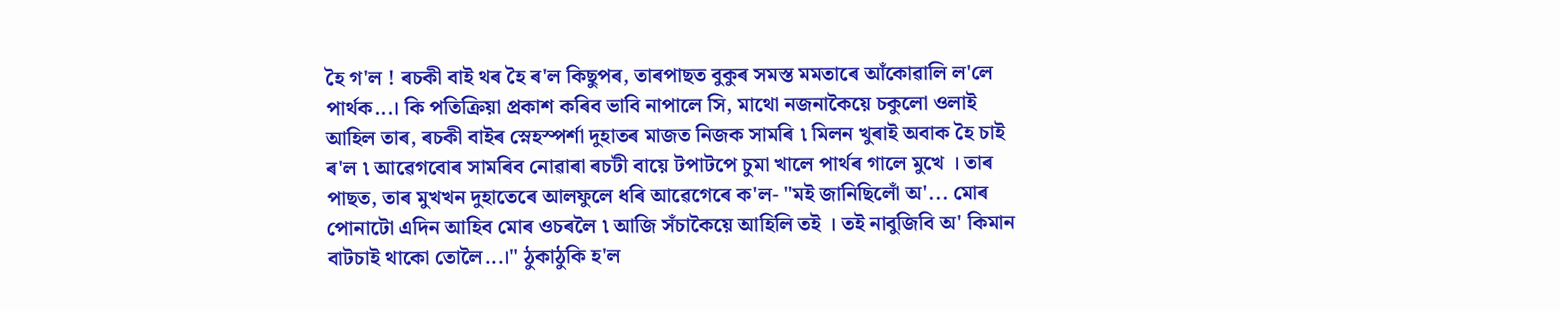হৈ গ'ল ! ৰচকী বাই থৰ হৈ ৰ'ল কিছুপৰ, তাৰপাছত বুকুৰ সমস্ত মমতাৰে আঁকোৱালি ল'লে পাৰ্থক...। কি পতিক্ৰিয়া প্ৰকাশ কৰিব ভাবি নাপালে সি, মাথো নজনাকৈয়ে চকুলো ওলাই আহিল তাৰ, ৰচকী বাইৰ স্নেহস্পৰ্শা দুহাতৰ মাজত নিজক সামৰি ৷ মিলন খুৰাই অবাক হৈ চাই ৰ'ল ৷ আৱেগবোৰ সামৰিব নোৱাৰা ৰচটী বায়ে টপাটপে চুমা খালে পাৰ্থৰ গালে মুখে । তাৰ পাছত, তাৰ মুখখন দুহাতেৰে আলফুলে ধৰি আৱেগেৰে ক'ল- "মই জানিছিলোঁ অ'... মোৰ পোনাটো এদিন আহিব মোৰ ওচৰলৈ ৷ আজি সঁচাকৈয়ে আহিলি তই । তই নাবুজিবি অ' কিমান বাটচাই থাকো তোলৈ...।" ঠুকাঠুকি হ'ল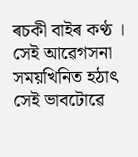ৰচকী বাইৰ কণ্ঠ । সেই আৱেগসনা সময়খিনিত হঠাৎ সেই ভাবটোৱে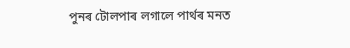পুনৰ টোলপাৰ লগালে পাৰ্থৰ মনত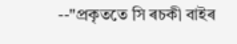--"প্ৰকৃততে সি ৰচকী বাইৰ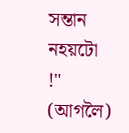সন্তান নহয়টো !" (আগলৈ)